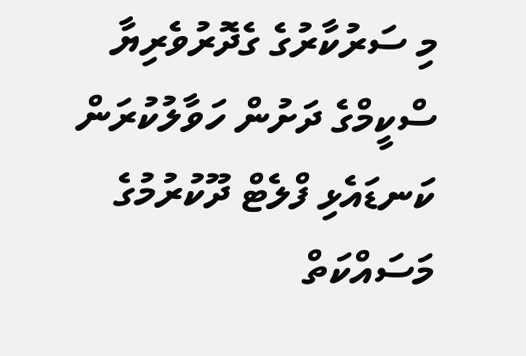މި ސަރުކާރުގެ ގެދޮރުވެރިޔާ ސްކީމްގެ ދަށުން ހަވާލުކުރަން ކަނޑައެޅި ފްލެޓް ދޫކުރުމުގެ މަސައްކަތް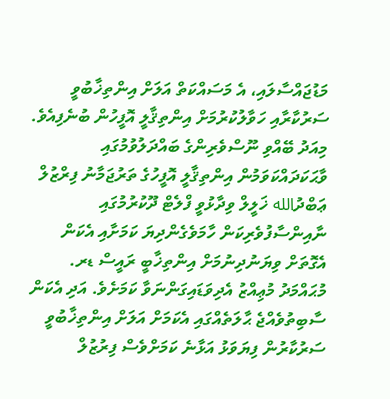މަޑުޖައްސާލައި، އެ މަސައްކަތް އަލަށް އިންތިޚާބުވީ ސަރުކާރާއި ހަވާލުކުރުމަށް އިންތިޤާލީ އޮފީހުން ބުނެފިއެވެ.
މިއަދު ބޭއްވި ނޫސްވެރިންގެ ބައްދަލުވުމުގައި ވާޙަކަދައްކަވަމުން އިންތިޤާލީ އޮފީހުގެ ތަރުޖަމާނު ފިރްޒުލް ޢަބްދުالله ޚަލީލް ވިދާޅުވީ ފްލެޓް ދޫކުރުމުގައި ނާއިންސާފުވެރިކަން ހާމަވެގެންދިޔަ ކަމަށާއި އެކަން އެގޮތަށް ވިޔަނުދިނުމަށް އިންތިޚާބީ ރައީސް ޑރ. މުޙައްމަދު މުޢިއްޒު އެދިވަޑައިގަންނަވާ ކަމަށެވެ. އަދި އެކަން ސާބިތުވެއްޖެ ޙާލަތެއްގައި އެކަމަށް އަލަށް އިންތިޚާބުވީ ސަރުކާރުން ފިޔަވަޅު އަޅާނެ ކަމަށްވެސް ފިރުޒުލް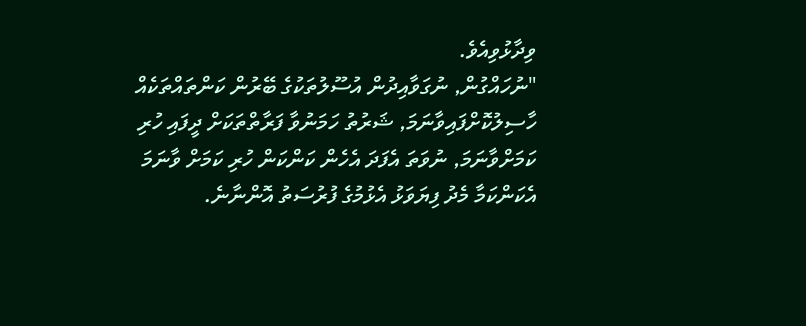ވިދާޅުވިއެވެ.
"ނުހައްގުން, ނުގަވާއިދުން އުސޫލުތަކުގެ ބޭރުން ކަންތައްތަކެއް ހާސިލުކޮށްފައިވާނަމަ, ޝަރުތު ހަމަނުވާ ފަރާތްތަކަށް ދީފައި ހުރި ކަމަށްވާނަމަ, ނުވަތަ އެފަދަ އެހެން ކަންކަން ހުރި ކަމަށް ވާނަމަ އެކަންކަމާ މެދު ފިޔަވަޅު އެޅުމުގެ ފުރުސަތު އޮންނާނެ.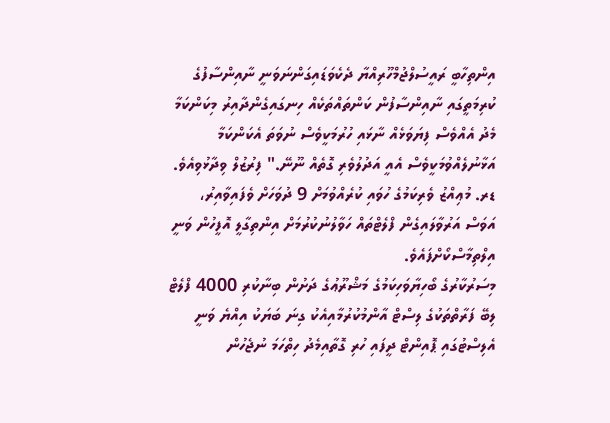އިންތިހާބީ ރައީސުލްޖުމްހޫރިއްޔާ ދެކެވަޑައިގަންނަވަނީ ނާއިންސާފުގެ ކުރިމަތީގައި ނާއިންސާފުން ކަންތައްތަކެއް ހިނގައިގެންދާއިރު މިކަންކަމާ މެދު އެއްވެސް ފިޔަވަޅެއް ނާޅައި ހުރުމަކީވެސް ނުވަތަ އެކަންކަމާ އަޅާނުލެއްވުމަކީވެސް އެއީ އަދުލުވެރި ގޮތެއް ނޫނޭ." ފިރުޒުލް ވިދާޅުވިއެވެ.
ޑރ. މުޢިއްޒު ވެރިކަމުގެ ހުވައި ކުރެއްވުމަށް 9 ދުވަހަށް ވެފައިވާއިރު، އަވަސް އަރުވާލައިގެން ފްލެޓްތައް ހަވާލުނުކުރުމަށް އިންތިގާލީ އޮފީހުން ވަނީ އިލްތިމާސްކޯށްފައެވެ.
މިސަރުކާރުގެ ބޯހިޔާވަހިކަމުގެ މަޝްރޫޢުގެ ދަށުން ބިނާކުރި 4000 ފްލެޓް ލިބޭ ފަރާތްތަކުގެ ލިސްޓް އާންމުކުރުމާއިއެކު ގިނަ ބަޔަކު އިއްޔެ ވަނީ އެލިސްޓުގައި ޕޮއިންޓް ދީފައި ހުރި ގޮތާއިމެދު ހިތްހަމަ ނުޖެހުން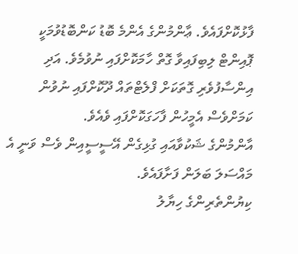ފާޅުކޮށްފައެވެ. ޢާންމުންގެ އެންމެ ބޮޑު ކަންބޮޑުވުމަކީ ޕޮއިންޓް ލިބިފައިވާ ގޮތް ހާމަކޮށްފައި ނުވުމެވެ. އަދި އިންސާފުވެރި ގޮތަކަށް ފްލެޓްތައް ދޫކޮށްފައި ނުވުން ކަމަށްވެސް އެމީހުން ފާހަގަކޮށްފައި ވެއެވެ.
އާންމުންގެ ޝަކުވާއައި ގުޅިގެން އޭސީސީއިން ވެސް ވަނީ އެ މައްސަލަ ބަލަން ފަށާފައެވެ.
ކިޔުންތެރިންގެ ހިޔާލު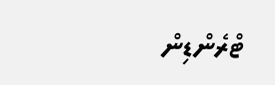ޓްރެންޑިން